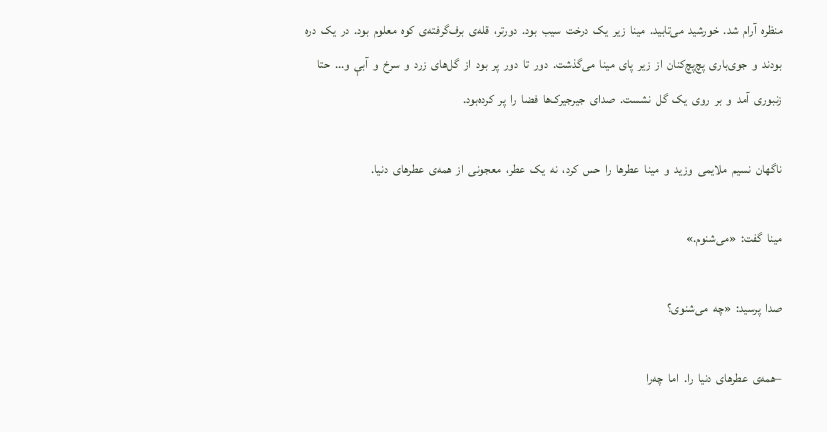منظره  آرام  شد.  خورشید  می‌تابید.  مینا  زیر  یک  درخت  سیب  بود.  دورتر،  قله‌ی  برف‌گرفته‌ی  کوه  معلوم  بود.  در  یک  دره  بودند  و  جوی‌باری  پچ‌پچ‌کنان  از  زیر  پای  مینا  می‌گذشت.  دور  تا  دور  پر  بود  از  گل‌های  زرد  و  سرخ  و  آبې  و...  حتا  زنبوری  آمد  و  بر  روی  یک  گل  نشست.  صدای  جیرجیرک‌ها  فضا  را  پر  کرده‌بود.

ناگهان  نسیم  ملایمی  وزید  و  مینا  عطرها  را  حس  کرد،  نه  یک  عطر،  معجونی  از  همه‌ی  عطرهای  دنیا.

مینا  گفت:  «می‌شنوم.»

صدا  پرسید:  «چه  می‌شنوی؟

–همه‌ی  عطرهای  دنیا  را.  اما  چه‌را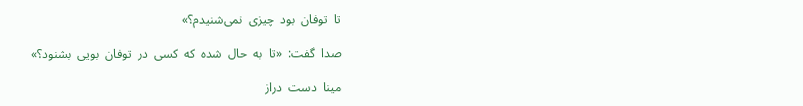تا  توفان  بود  چیزی  نمی‌شنیدم؟»

صدا  گفت:  «تا  به  حال  شده  که  کسی  در  توفان  بویی  بشنود؟»

مینا  دست  دراز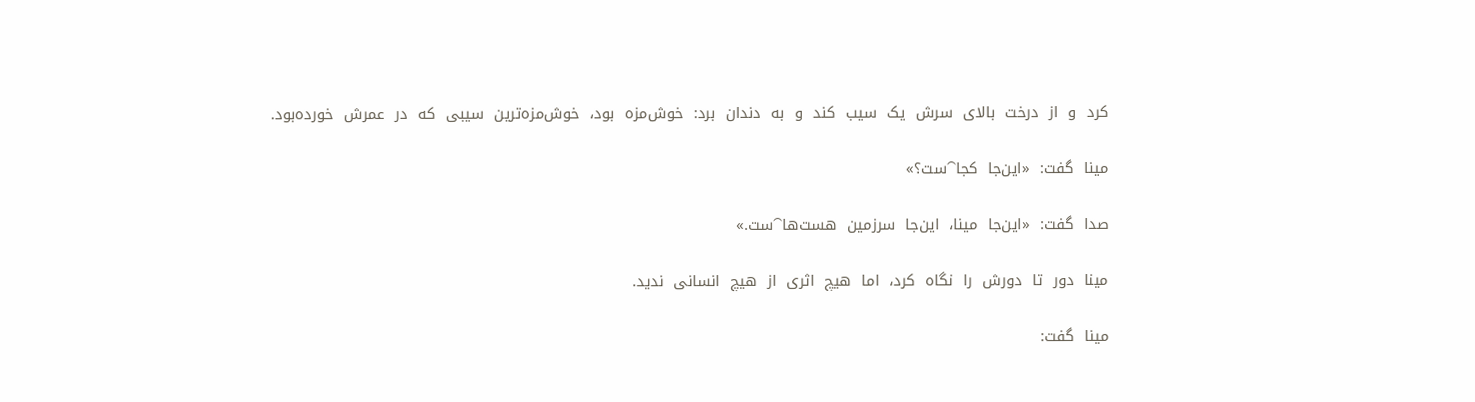کرد  و  از  درخت  بالای  سرش  یک  سیب  کند  و  به  دندان  برد:  خوش‌مزه  بود،  خوش‌مزه‌ترین  سیبی  که  در  عمرش  خورده‌بود.

مینا  گفت:  «این‌جا  کجا⁀ست؟»

صدا  گفت:  «این‌جا  مینا،  این‌جا  سرزمین  هست‌ها⁀ست.»

مینا  دور  تا  دورش  را  نگاه  کرد،  اما  هیچ  اثری  از  هیچ  انسانی  ندید.

مینا  گفت: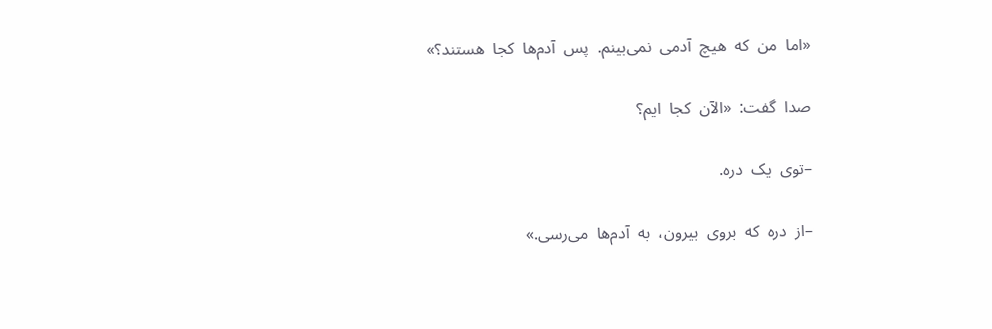«اما  من  که  هیچ  آدمی  نمی‌بینم.  پس  آدم‌ها  کجا  هستند؟»

صدا  گفت:  «الآن  کجا  ایم؟

–توی  یک  دره.

–از  دره  که  بروی  بیرون،  به  آدم‌ها  می‌رسی.»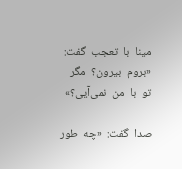مینا  با  تعجب  گفت:  «بروم  بیرون؟  مگر  تو  با  من  نمی‌آیی؟»

صدا  گفت:  «چه  طور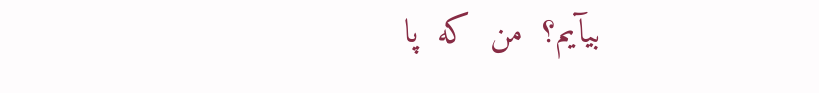بیآیم؟  من  که  پا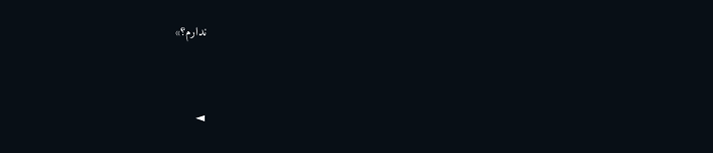ندارم؟»



◄